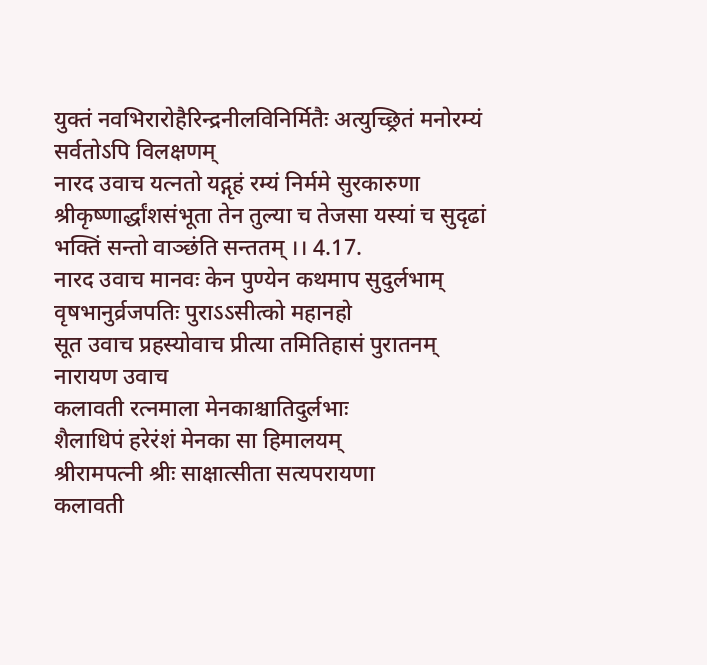युक्तं नवभिरारोहैरिन्द्रनीलविनिर्मितैः अत्युच्छ्रितं मनोरम्यं सर्वतोऽपि विलक्षणम्
नारद उवाच यत्नतो यद्गृहं रम्यं निर्ममे सुरकारुणा
श्रीकृष्णार्द्धांशसंभूता तेन तुल्या च तेजसा यस्यां च सुदृढां भक्तिं सन्तो वाञ्छंति सन्ततम् ।। 4.17.
नारद उवाच मानवः केन पुण्येन कथमाप सुदुर्लभाम्
वृषभानुर्व्रजपतिः पुराऽऽसीत्को महानहो
सूत उवाच प्रहस्योवाच प्रीत्या तमितिहासं पुरातनम्
नारायण उवाच
कलावती रत्नमाला मेनकाश्चातिदुर्लभाः
शैलाधिपं हरेरंशं मेनका सा हिमालयम्
श्रीरामपत्नी श्रीः साक्षात्सीता सत्यपरायणा
कलावती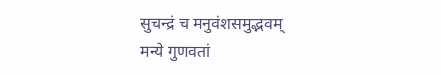सुचन्द्रं च मनुवंशसमुद्भवम्
मन्ये गुणवतां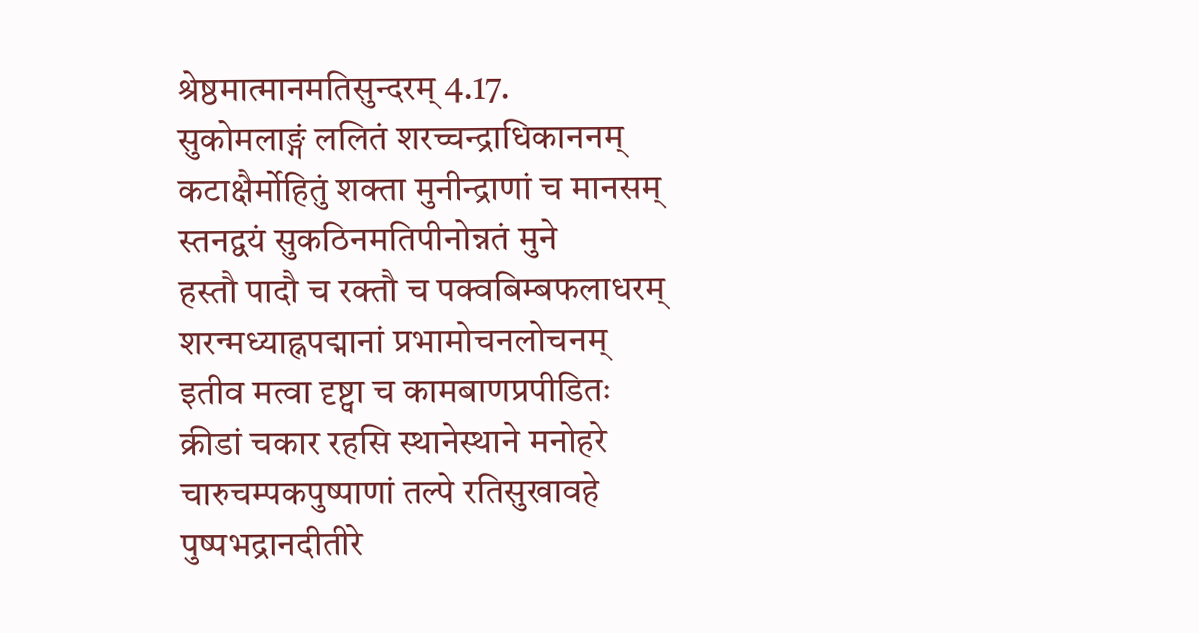श्रेष्ठमात्मानमतिसुन्दरम् 4.17.
सुकोमलाङ्गं ललितं शरच्चन्द्राधिकाननम्
कटाक्षैर्मोहितुं शक्ता मुनीन्द्राणां च मानसम्
स्तनद्वयं सुकठिनमतिपीनोन्नतं मुने
हस्तौ पादौ च रक्तौ च पक्वबिम्बफलाधरम्
शरन्मध्याह्नपद्मानां प्रभामोचनलोचनम्
इतीव मत्वा दृष्ट्वा च कामबाणप्रपीडितः
क्रीडां चकार रहसि स्थानेस्थाने मनोहरे
चारुचम्पकपुष्पाणां तल्पे रतिसुखावहे
पुष्पभद्रानदीतीरे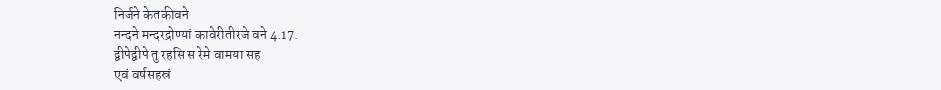निर्जने केतकीवने
नन्दने मन्दरद्रोण्यां कावेरीतीरजे वने 4.17.
द्वीपेद्वीपे तु रहसि स रेमे वामया सह
एवं वर्षसहस्रं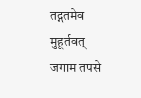तद्गतमेव मुहूर्तवत्
जगाम तपसे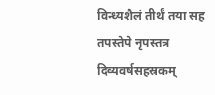विन्ध्यशैलं तीर्थं तया सह
तपस्तेपे नृपस्तत्र दिव्यवर्षसहस्रकम्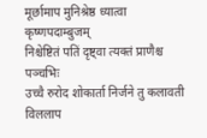मूर्छामाप मुनिश्रेष्ठ ध्यात्वा कृष्णपदाम्बुजम्
निश्चेष्टितं पतिं दृष्ट्वा त्यक्तं प्राणैश्च पञ्चभिः
उच्चै रुरोद शोकार्ता निर्जने तु कलावती
विललाप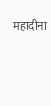महादीना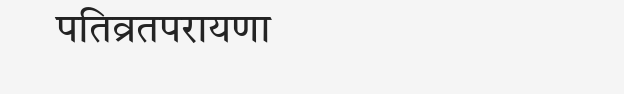पतिव्रतपरायणा